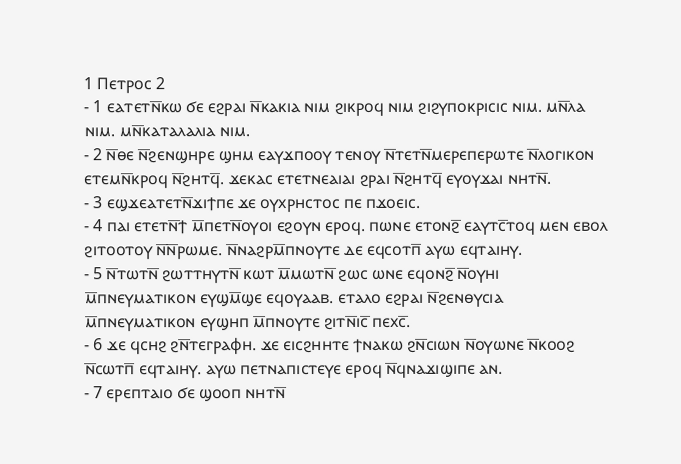1 Ⲡⲉⲧⲣⲟⲥ 2
- 1 ⲉⲁⲧⲉⲧⲛ̅ⲕⲱ ϭⲉ ⲉϩⲣⲁⲓ ⲛ̅ⲕⲁⲕⲓⲁ ⲛⲓⲙ ϩⲓⲕⲣⲟϥ ⲛⲓⲙ ϩⲓϩⲩⲡⲟⲕⲣⲓⲥⲓⲥ ⲛⲓⲙ. ⲙⲛ̅ⲗⲁ ⲛⲓⲙ. ⲙⲛ̅ⲕⲁⲧⲁⲗⲁⲗⲓⲁ ⲛⲓⲙ.
- 2 ⲛ̅ⲑⲉ ⲛ̅ϩⲉⲛϣⲏⲣⲉ ϣⲏⲙ ⲉⲁⲩϫⲡⲟⲟⲩ ⲧⲉⲛⲟⲩ ⲛ̅ⲧⲉⲧⲛ̅ⲙⲉⲣⲉⲡⲉⲣⲱⲧⲉ ⲛ̅ⲗⲟⲅⲓⲕⲟⲛ ⲉⲧⲉⲙⲛ̅ⲕⲣⲟϥ ⲛ̅ϩⲏⲧϥ̅. ϫⲉⲕⲁⲥ ⲉⲧⲉⲧⲛⲉⲁⲓⲁⲓ ϩⲣⲁⲓ ⲛ̅ϩⲏⲧϥ̅ ⲉⲩⲟⲩϫⲁⲓ ⲛⲏⲧⲛ̅.
- 3 ⲉϣϫⲉⲁⲧⲉⲧⲛ̅ϫⲓϯⲡⲉ ϫⲉ ⲟⲩⲭⲣⲏⲥⲧⲟⲥ ⲡⲉ ⲡϫⲟⲉⲓⲥ.
- 4 ⲡⲁⲓ ⲉⲧⲉⲧⲛ̅ϯ ⲙ̅ⲡⲉⲧⲛ̅ⲟⲩⲟⲓ ⲉϩⲟⲩⲛ ⲉⲣⲟϥ. ⲡⲱⲛⲉ ⲉⲧⲟⲛϩ̅ ⲉⲁⲩⲧⲥ̅ⲧⲟϥ ⲙⲉⲛ ⲉⲃⲟⲗ ϩⲓⲧⲟⲟⲧⲟⲩ ⲛ̅ⲛ̅ⲣⲱⲙⲉ. ⲛ̅ⲛⲁϩⲣⲙ̅ⲡⲛⲟⲩⲧⲉ ⲇⲉ ⲉϥⲥⲟⲧⲡ̅ ⲁⲩⲱ ⲉϥⲧⲁⲓⲏⲩ.
- 5 ⲛ̅ⲧⲱⲧⲛ̅ ϩⲱⲧⲧⲏⲩⲧⲛ̅ ⲕⲱⲧ ⲙ̅ⲙⲱⲧⲛ̅ ϩⲱⲥ ⲱⲛⲉ ⲉϥⲟⲛϩ̅ ⲛ̅ⲟⲩⲏⲓ ⲙ̅ⲡⲛⲉⲩⲙⲁⲧⲓⲕⲟⲛ ⲉⲩϣⲙ̅ϣⲉ ⲉϥⲟⲩⲁⲁⲃ. ⲉⲧⲁⲗⲟ ⲉϩⲣⲁⲓ ⲛ̅ϩⲉⲛⲑⲩⲥⲓⲁ ⲙ̅ⲡⲛⲉⲩⲙⲁⲧⲓⲕⲟⲛ ⲉⲩϣⲏⲡ ⲙ̅ⲡⲛⲟⲩⲧⲉ ϩⲓⲧⲛ̅ⲓⲥ̅ ⲡⲉⲭⲥ̅.
- 6 ϫⲉ ϥⲥⲏϩ ϩⲛ̅ⲧⲉⲅⲣⲁⲫⲏ. ϫⲉ ⲉⲓⲥϩⲏⲏⲧⲉ ϯⲛⲁⲕⲱ ϩⲛ̅ⲥⲓⲱⲛ ⲛ̅ⲟⲩⲱⲛⲉ ⲛ̅ⲕⲟⲟϩ ⲛ̅ⲥⲱⲧⲡ̅ ⲉϥⲧⲁⲓⲏⲩ. ⲁⲩⲱ ⲡⲉⲧⲛⲁⲡⲓⲥⲧⲉⲩⲉ ⲉⲣⲟϥ ⲛ̅ϥⲛⲁϫⲓϣⲓⲡⲉ ⲁⲛ.
- 7 ⲉⲣⲉⲡⲧⲁⲓⲟ ϭⲉ ϣⲟⲟⲡ ⲛⲏⲧⲛ̅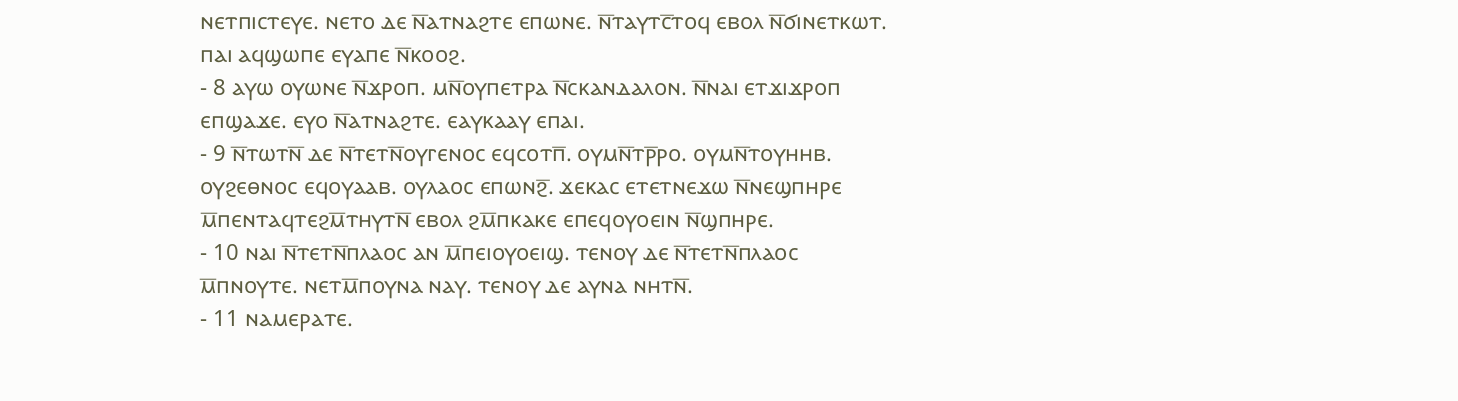ⲛⲉⲧⲡⲓⲥⲧⲉⲩⲉ. ⲛⲉⲧⲟ ⲇⲉ ⲛ̅ⲁⲧⲛⲁϩⲧⲉ ⲉⲡⲱⲛⲉ. ⲛ̅ⲧⲁⲩⲧⲥ̅ⲧⲟϥ ⲉⲃⲟⲗ ⲛ̅ϭⲓⲛⲉⲧⲕⲱⲧ. ⲡⲁⲓ ⲁϥϣⲱⲡⲉ ⲉⲩⲁⲡⲉ ⲛ̅ⲕⲟⲟϩ.
- 8 ⲁⲩⲱ ⲟⲩⲱⲛⲉ ⲛ̅ϫⲣⲟⲡ. ⲙⲛ̅ⲟⲩⲡⲉⲧⲣⲁ ⲛ̅ⲥⲕⲁⲛⲇⲁⲗⲟⲛ. ⲛ̅ⲛⲁⲓ ⲉⲧϫⲓϫⲣⲟⲡ ⲉⲡϣⲁϫⲉ. ⲉⲩⲟ ⲛ̅ⲁⲧⲛⲁϩⲧⲉ. ⲉⲁⲩⲕⲁⲁⲩ ⲉⲡⲁⲓ.
- 9 ⲛ̅ⲧⲱⲧⲛ̅ ⲇⲉ ⲛ̅ⲧⲉⲧⲛ̅ⲟⲩⲅⲉⲛⲟⲥ ⲉϥⲥⲟⲧⲡ̅. ⲟⲩⲙⲛ̅ⲧⲣ̅ⲣⲟ. ⲟⲩⲙⲛ̅ⲧⲟⲩⲏⲏⲃ. ⲟⲩϩⲉⲑⲛⲟⲥ ⲉϥⲟⲩⲁⲁⲃ. ⲟⲩⲗⲁⲟⲥ ⲉⲡⲱⲛϩ̅. ϫⲉⲕⲁⲥ ⲉⲧⲉⲧⲛⲉϫⲱ ⲛ̅ⲛⲉϣⲡⲏⲣⲉ ⲙ̅ⲡⲉⲛⲧⲁϥⲧⲉϩⲙ̅ⲧⲏⲩⲧⲛ̅ ⲉⲃⲟⲗ ϩⲙ̅ⲡⲕⲁⲕⲉ ⲉⲡⲉϥⲟⲩⲟⲉⲓⲛ ⲛ̅ϣⲡⲏⲣⲉ.
- 10 ⲛⲁⲓ ⲛ̅ⲧⲉⲧⲛ̅ⲡⲗⲁⲟⲥ ⲁⲛ ⲙ̅ⲡⲉⲓⲟⲩⲟⲉⲓϣ. ⲧⲉⲛⲟⲩ ⲇⲉ ⲛ̅ⲧⲉⲧⲛ̅ⲡⲗⲁⲟⲥ ⲙ̅ⲡⲛⲟⲩⲧⲉ. ⲛⲉⲧⲙ̅ⲡⲟⲩⲛⲁ ⲛⲁⲩ. ⲧⲉⲛⲟⲩ ⲇⲉ ⲁⲩⲛⲁ ⲛⲏⲧⲛ̅.
- 11 ⲛⲁⲙⲉⲣⲁⲧⲉ.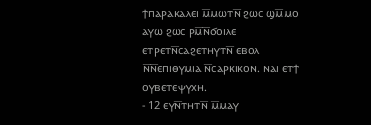ϯⲡⲁⲣⲁⲕⲁⲗⲉⲓ ⲙ̅ⲙⲱⲧⲛ̅ ϩⲱⲥ ϣⲙ̅ⲙⲟ ⲁⲩⲱ ϩⲱⲥ ⲣⲙ̅ⲛ̅ϭⲟⲓⲗⲉ ⲉⲧⲣⲉⲧⲛ̅ⲥⲁϩⲉⲧⲏⲩⲧⲛ̅ ⲉⲃⲟⲗ ⲛ̅ⲛ̅ⲉⲡⲓⲑⲩⲙⲓⲁ ⲛ̅ⲥⲁⲣⲕⲓⲕⲟⲛ. ⲛⲁⲓ ⲉⲧϯ ⲟⲩⲃⲉⲧⲉⲯⲩⲭⲏ.
- 12 ⲉⲩⲛ̅ⲧⲏⲧⲛ̅ ⲙ̅ⲙⲁⲩ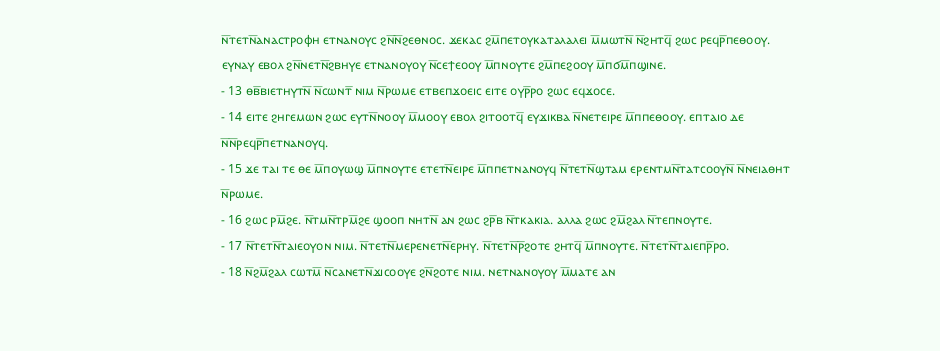ⲛ̅ⲧⲉⲧⲛ̅ⲁⲛⲁⲥⲧⲣⲟⲫⲏ ⲉⲧⲛⲁⲛⲟⲩⲥ ϩⲛ̅ⲛ̅ϩⲉⲑⲛⲟⲥ. ϫⲉⲕⲁⲥ ϩⲙ̅ⲡⲉⲧⲟⲩⲕⲁⲧⲁⲗⲁⲗⲉⲓ ⲙ̅ⲙⲱⲧⲛ̅ ⲛ̅ϩⲏⲧϥ̅ ϩⲱⲥ ⲣⲉϥⲣ̅ⲡⲉⲑⲟⲟⲩ. ⲉⲩⲛⲁⲩ ⲉⲃⲟⲗ ϩⲛ̅ⲛⲉⲧⲛ̅ϩⲃⲏⲩⲉ ⲉⲧⲛⲁⲛⲟⲩⲟⲩ ⲛ̅ⲥⲉϯⲉⲟⲟⲩ ⲙ̅ⲡⲛⲟⲩⲧⲉ ϩⲙ̅ⲡⲉϩⲟⲟⲩ ⲙ̅ⲡϭⲙ̅ⲡϣⲓⲛⲉ.
- 13 ⲑⲃ̅ⲃⲓⲉⲧⲏⲩⲧⲛ̅ ⲛ̅ⲥⲱⲛⲧ̅ ⲛⲓⲙ ⲛ̅ⲣⲱⲙⲉ ⲉⲧⲃⲉⲡϫⲟⲉⲓⲥ ⲉⲓⲧⲉ ⲟⲩⲣ̅ⲣⲟ ϩⲱⲥ ⲉϥϫⲟⲥⲉ.
- 14 ⲉⲓⲧⲉ ϩⲏⲅⲉⲙⲱⲛ ϩⲱⲥ ⲉⲩⲧⲛ̅ⲛⲟⲟⲩ ⲙ̅ⲙⲟⲟⲩ ⲉⲃⲟⲗ ϩⲓⲧⲟⲟⲧϥ̅ ⲉⲩϫⲓⲕⲃⲁ ⲛ̅ⲛⲉⲧⲉⲓⲣⲉ ⲙ̅ⲡⲡⲉⲑⲟⲟⲩ. ⲉⲡⲧⲁⲓⲟ ⲇⲉ ⲛ̅ⲛ̅ⲣⲉϥⲣ̅ⲡⲉⲧⲛⲁⲛⲟⲩϥ.
- 15 ϫⲉ ⲧⲁⲓ ⲧⲉ ⲑⲉ ⲙ̅ⲡⲟⲩⲱϣ ⲙ̅ⲡⲛⲟⲩⲧⲉ ⲉⲧⲉⲧⲛ̅ⲉⲓⲣⲉ ⲙ̅ⲡⲡⲉⲧⲛⲁⲛⲟⲩϥ ⲛ̅ⲧⲉⲧⲛ̅ϣⲧⲁⲙ ⲉⲣⲉⲛⲧⲙⲛ̅ⲧⲁⲧⲥⲟⲟⲩⲛ̅ ⲛ̅ⲛⲉⲓⲁⲑⲏⲧ ⲛ̅ⲣⲱⲙⲉ.
- 16 ϩⲱⲥ ⲣⲙ̅ϩⲉ. ⲛ̅ⲧⲙⲛ̅ⲧⲣⲙ̅ϩⲉ ϣⲟⲟⲡ ⲛⲏⲧⲛ̅ ⲁⲛ ϩⲱⲥ ϩⲣ̅ⲃ ⲛ̅ⲧⲕⲁⲕⲓⲁ. ⲁⲗⲗⲁ ϩⲱⲥ ϩⲙ̅ϩⲁⲗ ⲛ̅ⲧⲉⲡⲛⲟⲩⲧⲉ.
- 17 ⲛ̅ⲧⲉⲧⲛ̅ⲧⲁⲓⲉⲟⲩⲟⲛ ⲛⲓⲙ. ⲛ̅ⲧⲉⲧⲛ̅ⲙⲉⲣⲉⲛⲉⲧⲛ̅ⲉⲣⲏⲩ. ⲛ̅ⲧⲉⲧⲛ̅ⲣ̅ϩⲟⲧⲉ ϩⲏⲧϥ̅ ⲙ̅ⲡⲛⲟⲩⲧⲉ. ⲛ̅ⲧⲉⲧⲛ̅ⲧⲁⲓⲉⲡⲣ̅ⲣⲟ.
- 18 ⲛ̅ϩⲙ̅ϩⲁⲗ ⲥⲱⲧⲙ̅ ⲛ̅ⲥⲁⲛⲉⲧⲛ̅ϫⲓⲥⲟⲟⲩⲉ ϩⲛ̅ϩⲟⲧⲉ ⲛⲓⲙ. ⲛⲉⲧⲛⲁⲛⲟⲩⲟⲩ ⲙ̅ⲙⲁⲧⲉ ⲁⲛ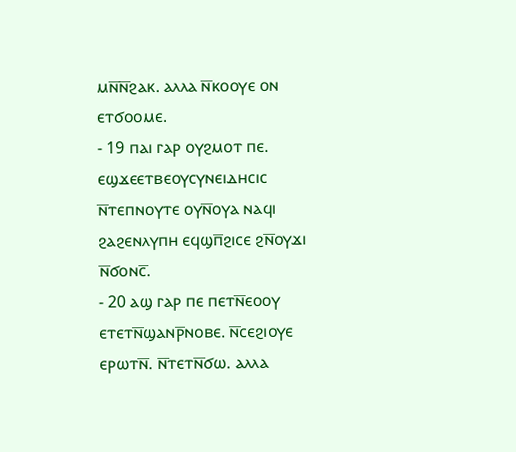ⲙⲛ̅ⲛ̅ϩⲁⲕ. ⲁⲗⲗⲁ ⲛ̅ⲕⲟⲟⲩⲉ ⲟⲛ ⲉⲧϭⲟⲟⲙⲉ.
- 19 ⲡⲁⲓ ⲅⲁⲣ ⲟⲩϩⲙⲟⲧ ⲡⲉ. ⲉϣϫⲉⲉⲧⲃⲉⲟⲩⲥⲩⲛⲉⲓⲇⲏⲥⲓⲥ ⲛ̅ⲧⲉⲡⲛⲟⲩⲧⲉ ⲟⲩⲛ̅ⲟⲩⲁ ⲛⲁϥⲓ ϩⲁϩⲉⲛⲗⲩⲡⲏ ⲉϥϣⲡ̅ϩⲓⲥⲉ ϩⲛ̅ⲟⲩϫⲓ ⲛ̅ϭⲟⲛⲥ̅.
- 20 ⲁϣ ⲅⲁⲣ ⲡⲉ ⲡⲉⲧⲛ̅ⲉⲟⲟⲩ ⲉⲧⲉⲧⲛ̅ϣⲁⲛⲣ̅ⲛⲟⲃⲉ. ⲛ̅ⲥⲉϩⲓⲟⲩⲉ ⲉⲣⲱⲧⲛ̅. ⲛ̅ⲧⲉⲧⲛ̅ϭⲱ. ⲁⲗⲗⲁ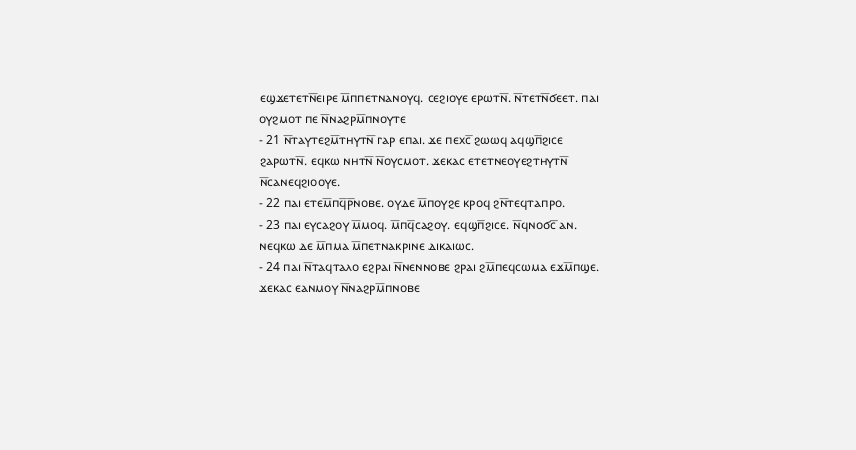ⲉϣϫⲉⲧⲉⲧⲛ̅ⲉⲓⲣⲉ ⲙ̅ⲡⲡⲉⲧⲛⲁⲛⲟⲩϥ. ⲥⲉϩⲓⲟⲩⲉ ⲉⲣⲱⲧⲛ̅. ⲛ̅ⲧⲉⲧⲛ̅ϭⲉⲉⲧ. ⲡⲁⲓ ⲟⲩϩⲙⲟⲧ ⲡⲉ ⲛ̅ⲛⲁϩⲣⲙ̅ⲡⲛⲟⲩⲧⲉ
- 21 ⲛ̅ⲧⲁⲩⲧⲉϩⲙ̅ⲧⲏⲩⲧⲛ̅ ⲅⲁⲣ ⲉⲡⲁⲓ. ϫⲉ ⲡⲉⲭⲥ̅ ϩⲱⲱϥ ⲁϥϣⲡ̅ϩⲓⲥⲉ ϩⲁⲣⲱⲧⲛ̅. ⲉϥⲕⲱ ⲛⲏⲧⲛ̅ ⲛ̅ⲟⲩⲥⲙⲟⲧ. ϫⲉⲕⲁⲥ ⲉⲧⲉⲧⲛⲉⲟⲩⲉϩⲧⲏⲩⲧⲛ̅ ⲛ̅ⲥⲁⲛⲉϥϩⲓⲟⲟⲩⲉ.
- 22 ⲡⲁⲓ ⲉⲧⲉⲙ̅ⲡϥ̅ⲣ̅ⲛⲟⲃⲉ. ⲟⲩⲇⲉ ⲙ̅ⲡⲟⲩϩⲉ ⲕⲣⲟϥ ϩⲛ̅ⲧⲉϥⲧⲁⲡⲣⲟ.
- 23 ⲡⲁⲓ ⲉⲩⲥⲁϩⲟⲩ ⲙ̅ⲙⲟϥ. ⲙ̅ⲡϥ̅ⲥⲁϩⲟⲩ. ⲉϥϣⲡ̅ϩⲓⲥⲉ. ⲛ̅ϥⲛⲟϭⲥ̅ ⲁⲛ. ⲛⲉϥⲕⲱ ⲇⲉ ⲙ̅ⲡⲙⲁ ⲙ̅ⲡⲉⲧⲛⲁⲕⲣⲓⲛⲉ ⲇⲓⲕⲁⲓⲱⲥ.
- 24 ⲡⲁⲓ ⲛ̅ⲧⲁϥⲧⲁⲗⲟ ⲉϩⲣⲁⲓ ⲛ̅ⲛⲉⲛⲛⲟⲃⲉ ϩⲣⲁⲓ ϩⲙ̅ⲡⲉϥⲥⲱⲙⲁ ⲉϫⲙ̅ⲡϣⲉ. ϫⲉⲕⲁⲥ ⲉⲁⲛⲙⲟⲩ ⲛ̅ⲛⲁϩⲣⲙ̅ⲡⲛⲟⲃⲉ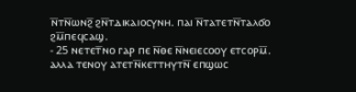ⲛ̅ⲧⲛ̅ⲱⲛϩ̅ ϩⲛ̅ⲧⲇⲓⲕⲁⲓⲟⲥⲩⲛⲏ. ⲡⲁⲓ ⲛ̅ⲧⲁⲧⲉⲧⲛ̅ⲧⲁⲗϭⲟ ϩⲙ̅ⲡⲉϥⲥⲁϣ.
- 25 ⲛⲉⲧⲉⲧ̅ⲛⲟ ⲅⲁⲣ ⲡⲉ ⲛ̅ⲑⲉ ⲛ̅ⲛⲉⲓⲉⲥⲟⲟⲩ ⲉⲧⲥⲟⲣⲙ̅. ⲁⲗⲗⲁ ⲧⲉⲛⲟⲩ ⲁⲧⲉⲧⲛ̅ⲕⲉⲧⲧⲏⲩⲧⲛ̅ ⲉⲡϣⲱⲥ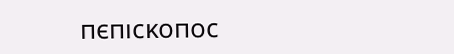ⲡⲉⲡⲓⲥⲕⲟⲡⲟⲥ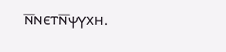ⲛ̅ⲛⲉⲧⲛ̅ⲯⲩⲭⲏ.